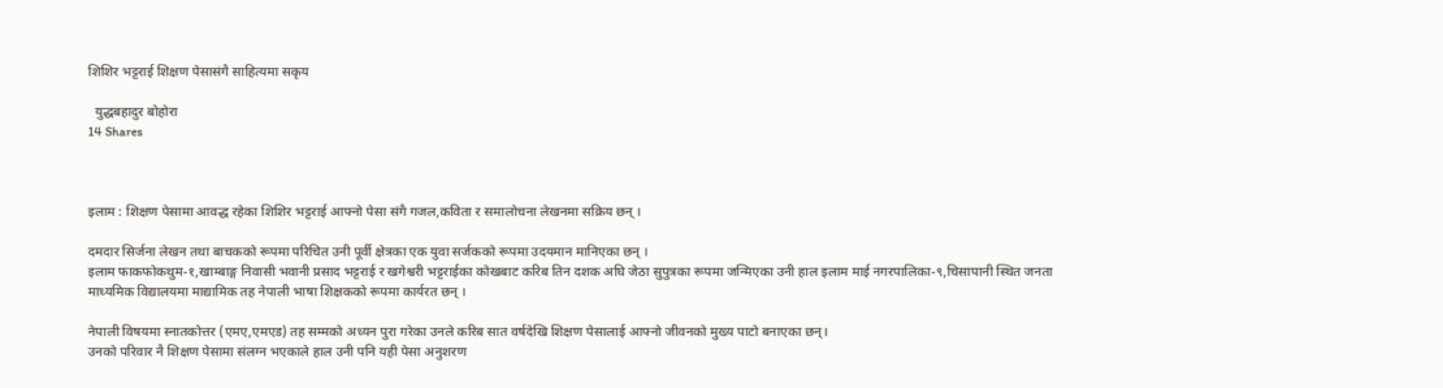शिशिर भट्टराई शिक्षण पेसासंगै साहित्यमा सकृय

  युद्धबहादुर बोहोरा
14 Shares



इलाम : शिक्षण पेसामा आवद्ध रहेका शिशिर भट्टराई आफ्नो पेसा संगै गजल,कविता र समालोचना लेखनमा सक्रिय छन् ।

दमदार सिर्जना लेखन तथा बाचकको रूपमा परिचित उनी पूर्वी क्षेत्रका एक युवा सर्जकको रूपमा उदयमान मानिएका छन् ।
इलाम फाकफोकथुम-१,खाम्बाङ्ग निवासी भवानी प्रसाद भट्टराई र खगेश्वरी भट्टराईका कोखबाट करिब तिन दशक अघि जेठा सुपुत्रका रूपमा जन्मिएका उनी हाल इलाम माई नगरपालिका-९,चिसापानी स्थित जनता माध्यमिक विद्यालयमा माद्यामिक तह नेपाली भाषा शिक्षकको रूपमा कार्यरत छन् ।

नेपाली विषयमा स्नातकोत्तर (एमए,एमएड) तह सम्मको अध्यन पुरा गरेका उनले करिब सात वर्षदेखि शिक्षण पेसालाई आफ्नो जीवनको मुख्य पाटो बनाएका छन्।
उनको परिवार नै शिक्षण पेसामा संलग्न भएकाले हाल उनी पनि यही पेसा अनुशरण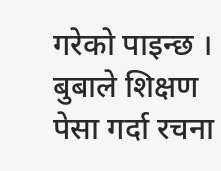गरेको पाइन्छ ।
बुबाले शिक्षण पेसा गर्दा रचना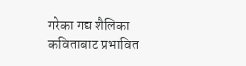गरेका गद्य शैलिका कविताबाट प्रभावित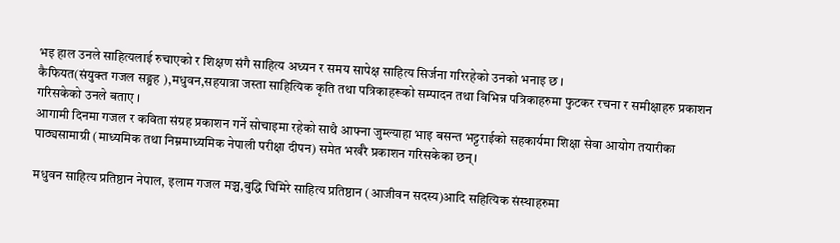भइ हाल उनले साहित्यलाई रुचाएको र शिक्षण संगै साहित्य अध्यन र समय सापेक्ष साहित्य सिर्जना गरिरहेको उनको भनाइ छ ।
कैफियत(संयुक्त गजल सङ्ग्रह ),मधुवन,सहयात्रा जस्ता साहित्यिक कृति तथा पत्रिकाहरूको सम्पादन तथा विभिन्न पत्रिकाहरुमा फुटकर रचना र समीक्षाहरु प्रकाशन गरिसकेको उनले बताए ।
आगामी दिनमा गजल र कविता संग्रह प्रकाशन गर्ने सोचाइमा रहेको साथै आफ्ना जुम्ल्याहा भाइ बसन्त भट्टराईको सहकार्यमा शिक्षा सेवा आयोग तयारीका पाठ्यसामाग्री (माध्यमिक तथा निम्नमाध्यमिक नेपाली परीक्षा दीपन) समेत भर्खरै प्रकाशन गरिसकेका छन्।

मधुवन साहित्य प्रतिष्ठान नेपाल, इलाम गजल मञ्च,बुद्धि घिमिरे साहित्य प्रतिष्ठान (आजीवन सदस्य)आदि सहित्यिक संस्थाहरुमा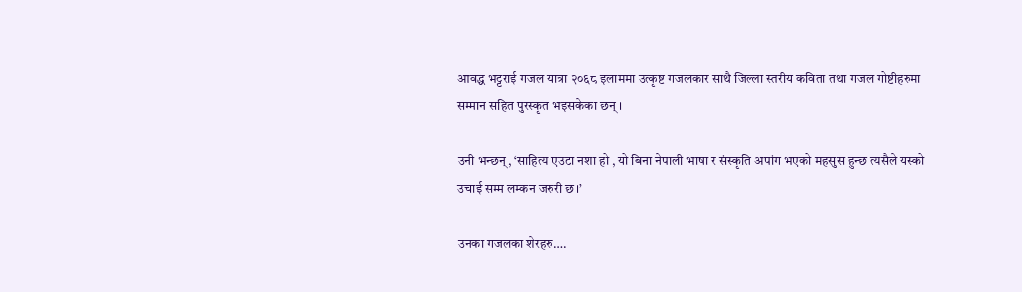आवद्ध भट्टराई गजल यात्रा २०६८ इलाममा उत्कृष्ट गजलकार साथै जिल्ला स्तरीय कविता तथा गजल गोष्टीहरुमा सम्मान सहित पुरस्कृत भइसकेका छन् ।

उनी भन्छन्, ‘साहित्य एउटा नशा हो , यो बिना नेपाली भाषा र संस्कृति अपांग भएको महसुस हुन्छ त्यसैले यस्को उचाई सम्म लम्कन जरुरी छ।’

उनका गजलका शेरहरु….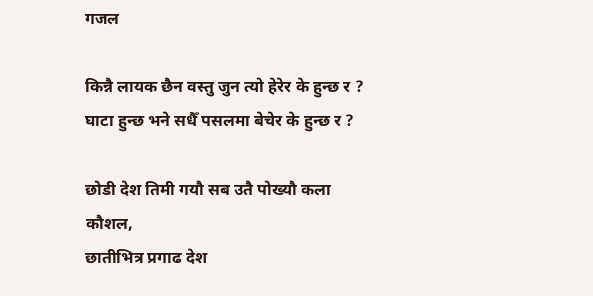गजल

किन्नै लायक छैन वस्तु जुन त्यो हेरेर के हुन्छ र ?
घाटा हुन्छ भने सधैँ पसलमा बेचेर के हुन्छ र ?

छोडी देश तिमी गयौ सब उतै पोख्यौ कला कौशल,
छातीभित्र प्रगाढ देश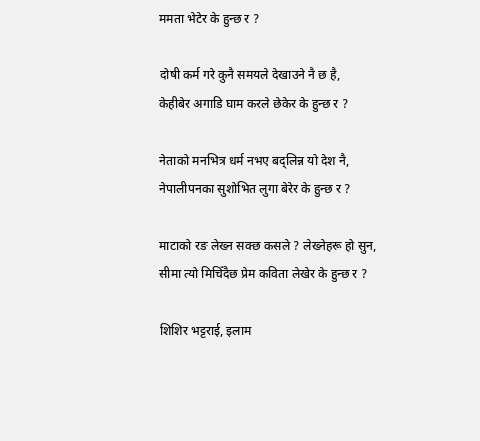ममता भेटेर के हुन्छ र ?

दोषी कर्म गरे कुनै समयले देखाउने नै छ है,
केहीबेर अगाडि घाम करले छेकेर के हुन्छ र ?

नेताको मनभित्र धर्म नभए बद्लिन्न यो देश नै,
नेपालीपनका सुशोभित लुगा बेरेर के हुन्छ र ?

माटाको रङ लेख्न सक्छ कसले ? लेख्नेहरू हो सुन,
सीमा त्यो मिचिँदैछ प्रेम कविता लेखेर के हुन्छ र ?

शिशिर भट्टराई, इलाम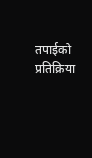तपाईको प्रतिक्रिया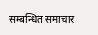सम्बन्धित समाचार